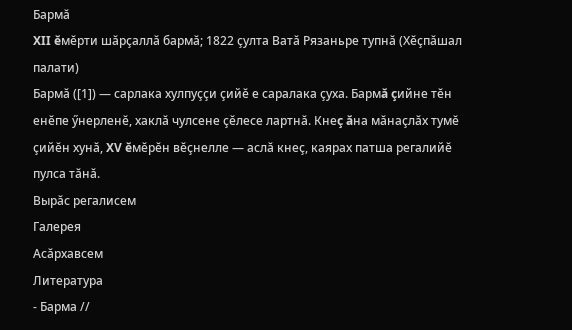Бармă
XII ĕмĕрти шăрçаллă бармă; 1822 çулта Ватă Рязаньре тупнă (Хĕçпăшал палати)
Бармă ([1]) — сарлака хулпуççи çийĕ е саралака çуха. Бармă çийне тĕн енĕпе ӳнерленĕ, хаклă чулсене çĕлесе лартнă. Кнеç ăна мăнаçлăх тумĕ çийĕн хунă, XV ĕмĕрĕн вĕçнелле — аслă кнеç, каярах патша регалийĕ пулса тăнă.
Вырăс регалисем
Галерея
Асăрхавсем
Литература
- Барма //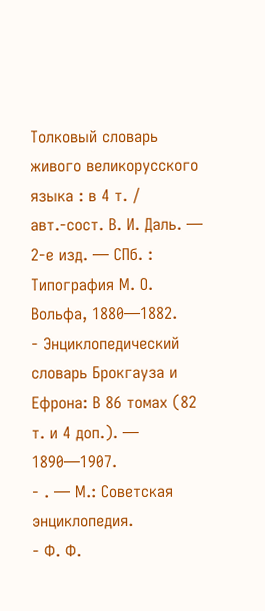Толковый словарь живого великорусского языка : в 4 т. / авт.-сост. В. И. Даль. — 2-е изд. — СПб. : Типография М. О. Вольфа, 1880—1882.
- Энциклопедический словарь Брокгауза и Ефрона: В 86 томах (82 т. и 4 доп.). — 1890—1907.
- . — М.: Советская энциклопедия.
- Ф. Ф.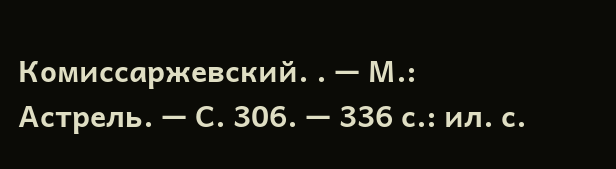Комиссаржевский. . — М.: Астрель. — С. 306. — 336 с.: ил. с.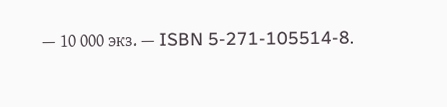— 10 000 экз. — ISBN 5-271-105514-8.